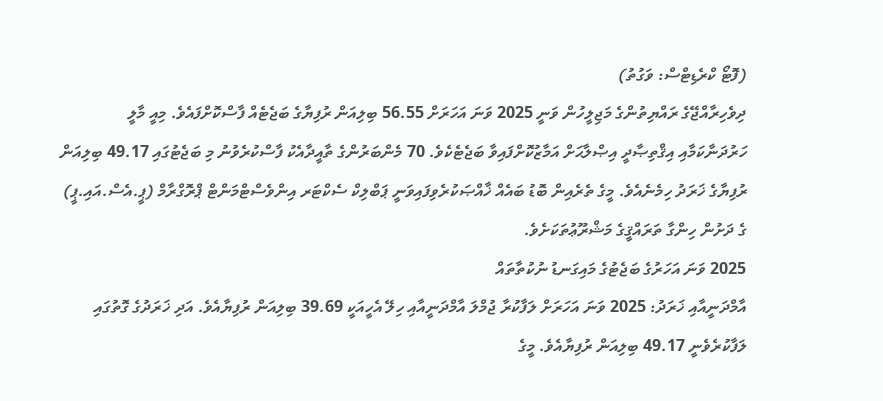(ފޮޓޯ ކްރެޑިޓްސް: ވަގުތު)
ދިވެހިރާއްޖޭގެ ރައްޔިތުންގެ މަޖިލީހުން ވަނީ 2025 ވަނަ އަހަރަށް 56.55 ބިލިއަން ރުފިޔާގެ ބަޖެޓެއް ފާސްކޮށްފައެވެ. މިއީ މާލީ ހަރުދަނާކަމާއި އިޤްތިޞާދީ އިޞްލާޙަށް އަމާޒުކޮށްފައިވާ ބަޖެޓެކެވެ. 70 މެންބަރުންގެ ތާއީދާއެކު ފާސްކުރެވުނު މި ބަޖެޓުގައި 49.17 ބިލިއަން ރުފިޔާގެ ޚަރަދު ހިމެނެއެވެ. މީގެ ތެރެއިން ބޮޑު ބައެއް ޚާއްޞަކުރެވިފައިވަނީ ޕަބްލިކް ސެކްޓަރ އިންވެސްޓްމަންޓް ޕްރޮގްރާމް (ޕީ.އެސް.އައި.ޕީ) ގެ ދަށުން ހިންގާ ތަރައްޤީގެ މަޝްރޫޢުތަކަށެވެ.
2025 ވަނަ އަހަރުގެ ބަޖެޓުގެ މައިގަނޑު ނުކުތާތައް
އާމްދަނީއާއި ޚަރަދު: 2025 ވަނަ އަހަރަށް ލަފާކުރާ ޖުމްލަ އާމްދަނީއާއި ހިލޭ އެހީއަކީ 39.69 ބިލިއަން ރުފިޔާއެވެ. އަދި ޚަރަދުގެ ގޮތުގައި ލަފާކުރެވެނީ 49.17 ބިލިއަން ރުފިޔާއެވެ. މީގެ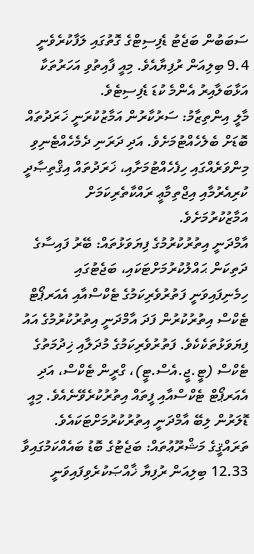ސަބަބުން ބަޖެޓު ޑެފިސިޓްގެ ގޮތުގައި ލަފާކުރެވެނީ 9.4 ބިލިއަން ރުފިޔާއެވެ. މިއީ ފާއިތުވި އަހަރުތަކާ އަޅާބަލާއިރު އެންމެ ކުޑަ ޑެފިސިޓެވެ.
މާލީ އިންތިޒާމު: ސަރުކާރުން އަމާޒުކުރަނީ ޚަރަދުތައް ބޮޑަށް ބެލެހެއްޓުމަށެވެ. އަދި ދަރަނި ދެމެހެއްޓެނިވި މިންވަރެއްގައި ހިފެހެއްޓުމަށާއި، ޚަރަދުތައް އިޤްތިޞާދީ ކުރިއެރުމާއި އިޖްތިމާޢީ ރައްކާތެރިކަމަށް އަމާޒުކުރުމަށެވެ.
އާމްދަނީ އިތުރުކުރުމުގެ ފިޔަވަޅުތައް: ބޭރު ފައިސާގެ ދަތިކަން ޙައްލުކުރުމަށްޓަކައި، ބަޖެޓުގައި ހިމެނިފައިވަނީ ފަތުރުވެރިކަމުގެ ޓެކްސްއާއި އެއަރޕޯޓް ޓެކްސް އިތުރުކުރުން ފަދަ އާމްދަނީ އިތުރުކުރުމުގެ އައު ފިޔަވަޅުތަކެކެވެ. ފަތުރުވެރިކަމުގެ މުދަލާއި ޚިދުމަތުގެ ޓެކްސް (ޓީ.ޖީ.އެސް.ޓީ)، ގްރީން ޓެކްސް، އަދި އެއަރޕޯޓް ޓެކްސްއާއި ފީތައް އިތުރުކުރެވޭނެއެވެ. މިއީ ޑޮލަރުން ލިބޭ އާމްދަނީ އިތުރުކުރުމަށްޓަކައެވެ.
ތަރައްޤީގެ މަޝްރޫޢުތައް: ބަޖެޓުގެ ބޮޑު ބައެއްކަމުގައިވާ 12.33 ބިލިއަން ރުފިޔާ ޚާއްޞަކުރެވިފައިވަނީ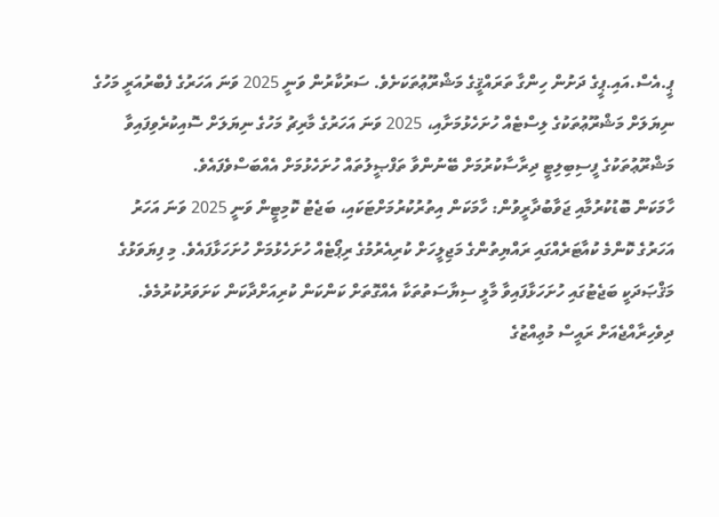ޕީ.އެސް.އައި.ޕީގެ ދަށުން ހިންގާ ތަރައްޤީގެ މަޝްރޫޢުތަކަށެވެ. ސަރުކާރުން ވަނީ 2025 ވަނަ އަހަރުގެ ފެބްރުއަރީ މަހުގެ ނިޔަލަށް މަޝްރޫޢުތަކުގެ ލިސްޓެއް ހުށަހެޅުމަށާއި، 2025 ވަނަ އަހަރުގެ މާރިޗު މަހުގެ ނިޔަލަށް ސޮއިކުރެވިފައިވާ މަޝްރޫޢުތަކުގެ ފީސިބިލިޓީ ދިރާސާކުރުމަށް ބޭނުންވާ ތަފްޞީލުތައް ހުށަހެޅުމަށް އެއްބަސްވެފައެވެ.
ހާމަކަން ބޮޑުކުރުމާއި ޖަވާބުދާރީވުން: ހާމަކަން އިތުރުކުރުމަށްޓަކައި، ބަޖެޓު ކޮމިޓީން ވަނީ 2025 ވަނަ އަހަރު އަހަރުގެ ކޮންމެ ކުއާޓަރެއްގައި ރައްޔިތުންގެ މަޖިލީހަށް ކުރިއެރުމުގެ ރިޕޯޓެއް ހުށަހެޅުމަށް ހުށަހަޅާފައެވެ. މި ފިޔަވަޅުގެ މަޤްޞަދަކީ ބަޖެޓުގައި ހުށަހަޅާފައިވާ މާލީ ސިޔާސަތުތަކާ އެއްގޮތަށް ކަންކަން ކުރިއަށްދާކަން ކަށަވަރުކުރުމެވެ.
ދިވެހިރާއްޖެއަށް ރައީސް މުޢިއްޒުގެ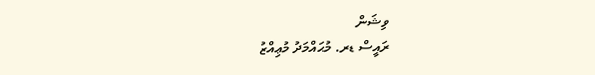ވިޝަން
ރައީސް ޑރ. މުޙައްމަދު މުޢިއްޒު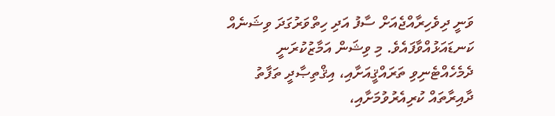ވަނީ ދިވެހިރާއްޖެއަށް ސާފު އަދި ހިތްވަރުގަދަ ވިޝަނެއް ކަނޑައަޅުއްވާފައެވެ. މި ވިޝަން އަމާޒުކުރަނީ ދެމެހެއްޓެނިވި ތަރައްޤީއަށާއި، އިޤްތިޞާދީ ތަފާތު ދާއިރާތައް ކުރިއެރުވުމަށާއި،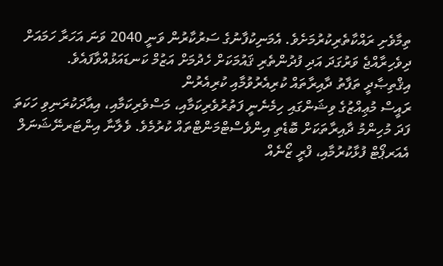ތިމާވެށި ރައްކާތެރިކުރުމަށެވެ. އެމަނިކުފާނުގެ ސަރުކާރުން ވަނީ 2040 ވަނަ އަހަރާ ހަމައަށް ދިވެހިރާއްޖެ ވަރުގަދަ އަދި ފުދުންތެރި ޤައުމަކަށް ހެދުމަށް އަޒުމް ކަނޑައަޅުއްވާފައެވެ.
އިޤްތިޞާދީ ތަފާތު ދާއިރާތައް ކުރިއެރުވުމާއި ކުރިއެރުން
ރައީސް މުޢިއްޒުގެ ވިޝަންގައި ހިމެނެނީ ފަތުރުވެރިކަމާއި، މަސްވެރިކަމާއި، އިއާދަކުރަނިވި ހަކަތަ ފަދަ މުހިންމު ދާއިރާތަކަށް ބޮޑެތި އިންވެސްޓްމަންޓްތައް ކުރުމެވެ. ވެލާނާ އިންޓަރނޭޝަނަލް އެއަރޕޯޓް ފުޅާކުރުމާއި، ފްރީ ޒޯނެއް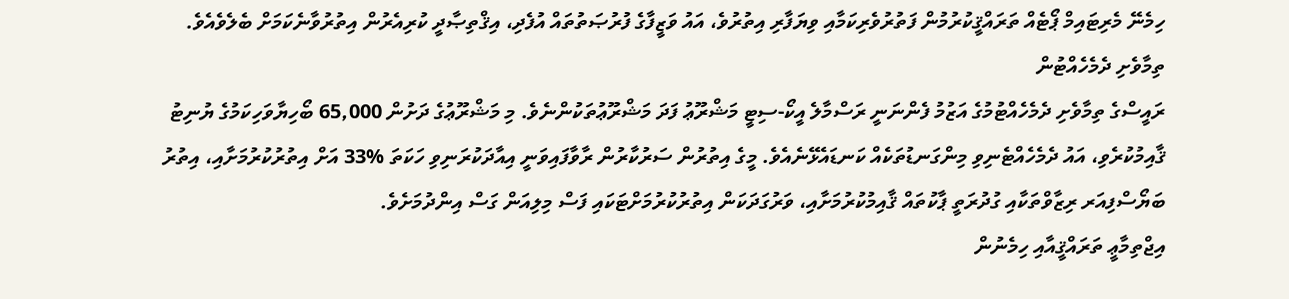ހިމެނޭ މެރިޓައިމް ޕޯޓެއް ތަރައްޤީކުރުމުން ފަތުރުވެރިކަމާއި ވިޔަފާރި އިތުރުވެ، އައު ވަޒީފާގެ ފުރުޞަތުތައް އުފެދި، އިޤްތިޞާދީ ކުރިއެރުން އިތުރުވާނެކަމަށް ބެލެވެއެވެ.
ތިމާވެށި ދެމެހެއްޓުން
ރައީސްގެ ތިމާވެށި ދެމެހެއްޓުމުގެ އަޒުމު ފެންނަނީ ރަސްމާލެ އީކޯ-ސިޓީ މަޝްރޫޢު ފަދަ މަޝްރޫޢުތަކުންނެވެ. މި މަޝްރޫޢުގެ ދަށުން 65,000 ބޯހިޔާވަހިކަމުގެ ޔުނިޓު ޤާއިމުކުރެވި، އައު ދެމެހެއްޓެނިވި މިންގަނޑުތަކެއް ކަނޑައެޅޭނެއެވެ. މީގެ އިތުރުން ސަރުކާރުން ރާވާފައިވަނީ އިއާދަކުރަނިވި ހަކަތަ %33 އަށް އިތުރުކުރުމަށާއި، އިތުރު ބަޔޯސްފިއަރ ރިޒާވްތަކާއި ގުދުރަތީ ޕާކުތައް ޤާއިމުކުރުމަށާއި، ވަރުގަދަކަން އިތުރުކުރުމަށްޓަކައި ފަސް މިލިއަން ގަސް އިންދުމަށެވެ.
އިޖްތިމާޢީ ތަރައްޤީއާއި ހިމެނުން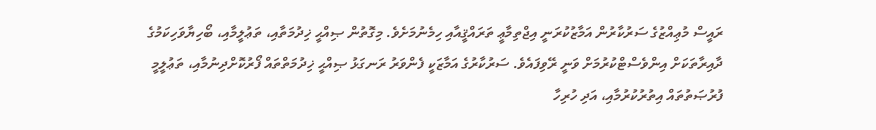ރައީސް މުޢިއްޒުގެ ސަރުކާރުން އަމާޒުކުރަނީ އިޖްތިމާޢީ ތަރައްޤީއާއި ހިމެނުމަށެވެ. މިގޮތުން ޞިއްޙީ ޚިދުމަތާއި، ތަޢުލީމާއި، ބޯހިޔާވަހިކަމުގެ ދާއިރާތަކަށް އިންވެސްޓްކުރުމަށް ވަނީ ރޭވިފައެވެ. ސަރުކާރުގެ އަމާޒަކީ ފެންވަރު ރަނގަޅު ޞިއްޙީ ޚިދުމަތްތައް ފޯރުކޮށްދިނުމާއި، ތަޢުލީމީ ފުރުޞަތުތައް އިތުރުކުރުމާއި، އަދި ހުރިހާ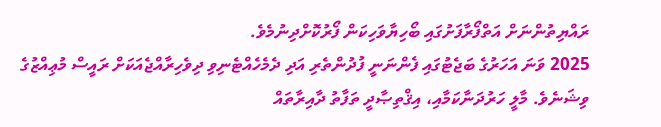ރައްޔިތުންނަށް އަތްފޯރާފަށުގައި ބޯހިޔާވަހިކަން ފޯރުކޮށްދިނުމެވެ.
2025 ވަނަ އަހަރުގެ ބަޖެޓުގައި ފެންނަނީ ފުދުންތެރި އަދި ދެމެހެއްޓެނިވި ދިވެހިރާއްޖެއަކަށް ރައީސް މުޢިއްޒުގެ ވިޝަނެވެ. މާލީ ހަރުދަނާކަމާއި، އިޤްތިޞާދީ ތަފާތު ދާއިރާތައް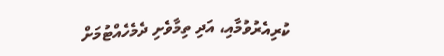ކުރިއެރުވުމާއި، އަދި ތިމާވެށި ދެމެހެއްޓުމަށް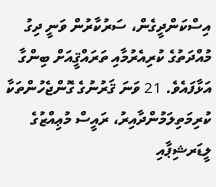އިސްކަންދީގެން، ސަރުކާރުން ވަނީ ދިގު މުއްދަތުގެ ކުރިއެރުމާއި ތަރައްޤީއަށް ބިންގާ އަޅާފައެވެ. 21 ވަނަ ޤަރުނުގެ ގޮންޖެހުންތަކާ ކުރިމަތިލަމުންދާއިރު، ރައީސް މުޢިއްޒުގެ ލީޑަރޝިޕާއި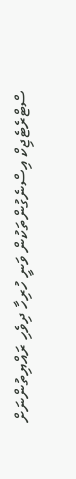ސްޓްރެޓެޖިކް އިސްނެގުންތަކުން ވަނީ ހުރިހާ ދިވެހި ރައްޔިތުންނަށް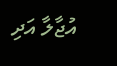އުޖާލާ އަދި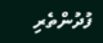ފުދުންތެރި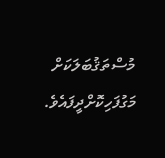މުސްތަޤުބަލަކަށް މަގުފަހިކޮށްދީފައެވެ.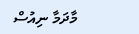މާދަމާ ނިއުސް